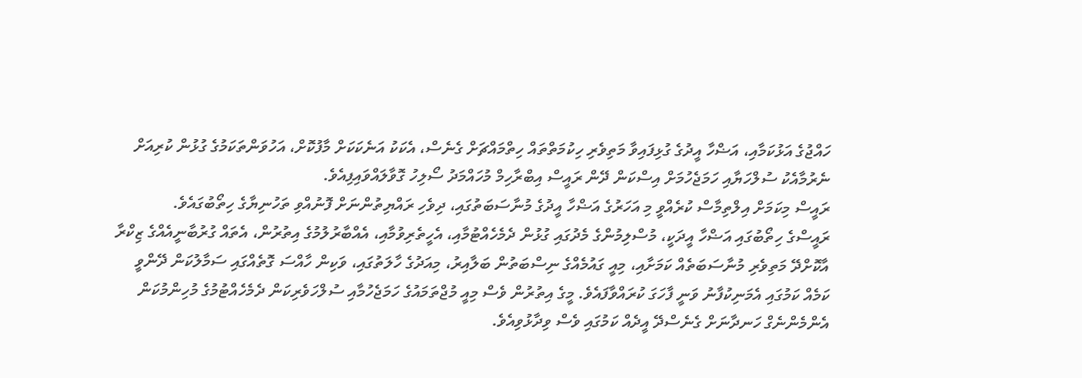ހައްޖުގެ އަޅުކަމާއި، އަޟްހާ އީދުގެ ގުޅިފައިވާ މަތިވެރި ހިކުމަތްތައް ހިތްމައްޗަށް ގެނެސް، އެކަކު އަނެކަކަށް މާފުކޮށް، އަހުވަންތަކަމުގެ ގުޅުން ކުރިއަށް ނެރުމާއެކު ސުލްހަޔާއި ހަމަޖެހުމަށް އިސްކަން ދޭން ރައީސް އިބްރާހިމް މުހައްމަދު ސޯލިހު ގޮވާލައްވައިފިއެވެ.
ރައީސް މިކަމަށް އިލްތިމާސް ކުރެއްވީ މި އަހަރުގެ އަޟްހާ އީދުގެ މުނާސަބަތުގައި، ދިވެހި ރައްޔިތުންނަށް ފޮނުއްވި ތަހުނިޔާގެ ހިތޯބުގައެވެ.
ރައީސްގެ ހިތޯބުގައި އަޟްހާ އީދަކީ، މުސްލިމުންގެ މެދުގައި ގުޅުން ދެމެހެއްޓުމާއި، އެހީތެރިވުމާއި، އެއްބާރުލުމުގެ އިތުރުން، އެތައް ގުރުބާނީއެއްގެ ޒިކްރާ އާކޮށްދޭ މަތިވެރި މުނާސަބަތެއް ކަމަށާއި، މިއީ ގައުމެއްގެ ނިސްބަތުން ބަލާއިރު، މިއަދުގެ ހާލަތުގައި، ވަކިން ހާއްސަ ގޮތެއްގައި ސަމާލުކަން ދޭންވީ ކަމެއް ކަމުގައި އެމަނިކުފާނު ވަނީ ފާހަގަ ކުރައްވާފައެވެ. މީގެ އިތުރުން ވެސް މިއީ މުޖްތަމައުގެ ހަމަޖެހުމާއި ސުލްހަވެރިކަން ދެމެހެއްޓުމުގެ މުހިންމުކަން އެންމެންނެގް ހަނދާނަށް ގެނެސްދޭ އީދެއް ކަމުގައި ވެސް ވިދާޅުވިއެވެ.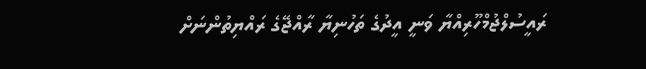ރައީސުލްޖުމްހޫރިއްޔާ ވަނީ އީދުގެ ތަހުނިޔާ ރާއްޖޭގެ ރައްޔިތުންނަށް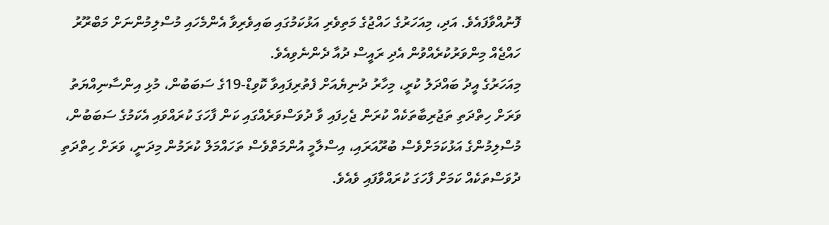ފޮނުއްވާފައެވެ. އަދި، މިއަހަރުގެ ހައްޖުގެ މަތިވެރި އަޅުކަމުގައި ބައިވެރިވާ އެންމެހައި މުސްލިމުންނަށް މަބްރޫރު ހައްޖެއް މިންވަރުކުރެއްވުން އެދި ރައީސް ދުއާ ދެންނެވިއެވެ.
މިއަހަރުގެ އީދު ބައްދަލު ކުރީ، މިހާރު ދުނިޔެއަށް ފެތުރިފައިވާ ކޮވިޑް-19ގެ ސަބަބުން، މުޅި އިންސާނިއްޔަތު ވަރަށް ހިތްދަތި ތަޖުރިބާތަކެއް ކުރަން ޖެހިފައި ވާ ދުވަސްވަރެއްގައި ކަން ފާހަގަ ކުރައްވައި އެކަމުގެ ސަބަބުން، މުސްލިމުންގެ އަޅުކަމަށްވެސް ބުރޫއަރައި، އިސްލާމީ އުންމަތްވެސް ތަހައްމަލް ކުރަމުން މިދަނީ، ވަރަށް ހިތްދަތި ދުވަސްތަކެއް ކަމަށް ފާހަގަ ކުރައްވާފައި ވެއެވެ.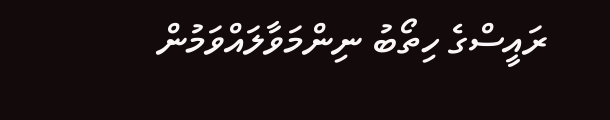ރައީސްގެ ހިތޯބު ނިންމަވާލައްވަމުން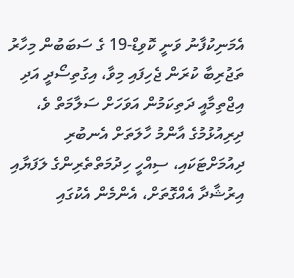އެމަނިކުފާނު ވަނީ ކޮވިޑް-19 ގެ ސަބަބުން މިހާރު ތަޖުރިބާ ކުރަން ޖެހިފައި މިވާ، އިގުތިސޯދީ އަދި އިޖްތިމާއީ ދަތިކަމުން އަވަހަށް ސަލާމަތް ވެ، ދިރިއުޅުމުގެ އާންމު ހާލަތަށް އެނބުރި ދިއުމަށްޓަކައި، ސިއްހީ ހިދުމަތްތެރިންގެ ލަފަޔާއި އިރުޝާދާ އެއްގޮތަށް، އެންމެން އެކުގައި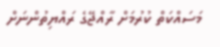މަސައްކަތް ކުރުމަށް ރާއްޖޭގެ ރައްޔިތުންނަށް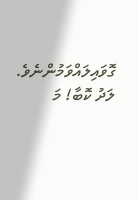ގޮވައިލައްވަމުންނެވެ.
ލަދު ކޮބާ! މަ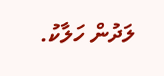ލަދުން ހަލާކު.